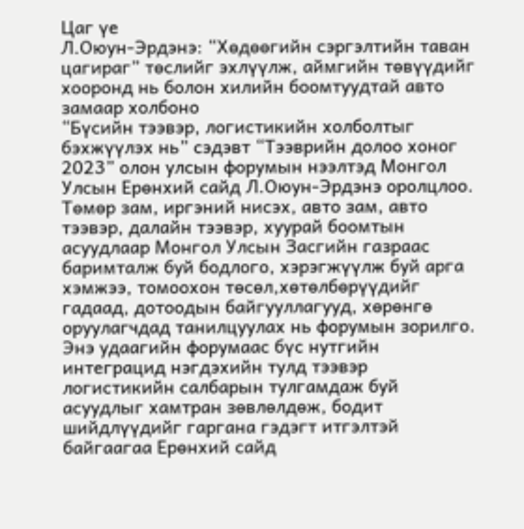Цаг үе
Л.Оюун-Эрдэнэ: “Хөдөөгийн сэргэлтийн таван цагираг” төслийг эхлүүлж, аймгийн төвүүдийг хооронд нь болон хилийн боомтуудтай авто замаар холбоно
“Бүсийн тээвэр, логистикийн холболтыг бэхжүүлэх нь” сэдэвт “Тээврийн долоо хоног 2023” олон улсын форумын нээлтэд Монгол Улсын Ерөнхий сайд Л.Оюун-Эрдэнэ оролцлоо.
Төмөр зам, иргэний нисэх, авто зам, авто тээвэр, далайн тээвэр, хуурай боомтын асуудлаар Монгол Улсын Засгийн газраас баримталж буй бодлого, хэрэгжүүлж буй арга хэмжээ, томоохон төсөл,хөтөлбөрүүдийг гадаад, дотоодын байгууллагууд, хөрөнгө оруулагчдад танилцуулах нь форумын зорилго. Энэ удаагийн форумаас бүс нутгийн интеграцид нэгдэхийн тулд тээвэр логистикийн салбарын тулгамдаж буй асуудлыг хамтран зөвлөлдөж, бодит шийдлүүдийг гаргана гэдэгт итгэлтэй байгаагаа Ерөнхий сайд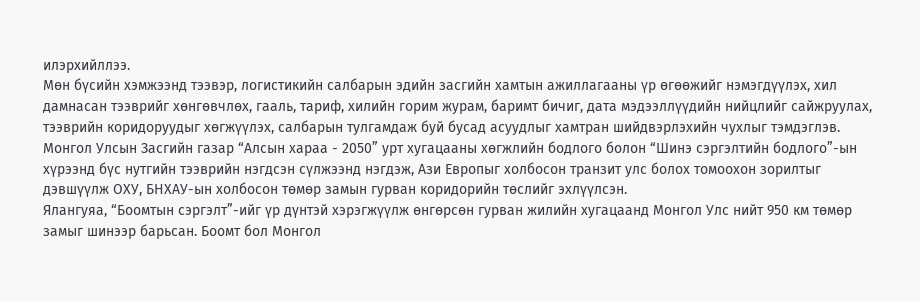илэрхийллээ.
Мөн бүсийн хэмжээнд тээвэр, логистикийн салбарын эдийн засгийн хамтын ажиллагааны үр өгөөжийг нэмэгдүүлэх, хил дамнасан тээврийг хөнгөвчлөх, гааль, тариф, хилийн горим журам, баримт бичиг, дата мэдээллүүдийн нийцлийг сайжруулах, тээврийн коридоруудыг хөгжүүлэх, салбарын тулгамдаж буй бусад асуудлыг хамтран шийдвэрлэхийн чухлыг тэмдэглэв.
Монгол Улсын Засгийн газар “Алсын хараа - 2050” урт хугацааны хөгжлийн бодлого болон “Шинэ сэргэлтийн бодлого”-ын хүрээнд бүс нутгийн тээврийн нэгдсэн сүлжээнд нэгдэж, Ази Европыг холбосон транзит улс болох томоохон зорилтыг дэвшүүлж ОХУ, БНХАУ-ын холбосон төмөр замын гурван коридорийн төслийг эхлүүлсэн.
Ялангуяа, “Боомтын сэргэлт”-ийг үр дүнтэй хэрэгжүүлж өнгөрсөн гурван жилийн хугацаанд Монгол Улс нийт 950 км төмөр замыг шинээр барьсан. Боомт бол Монгол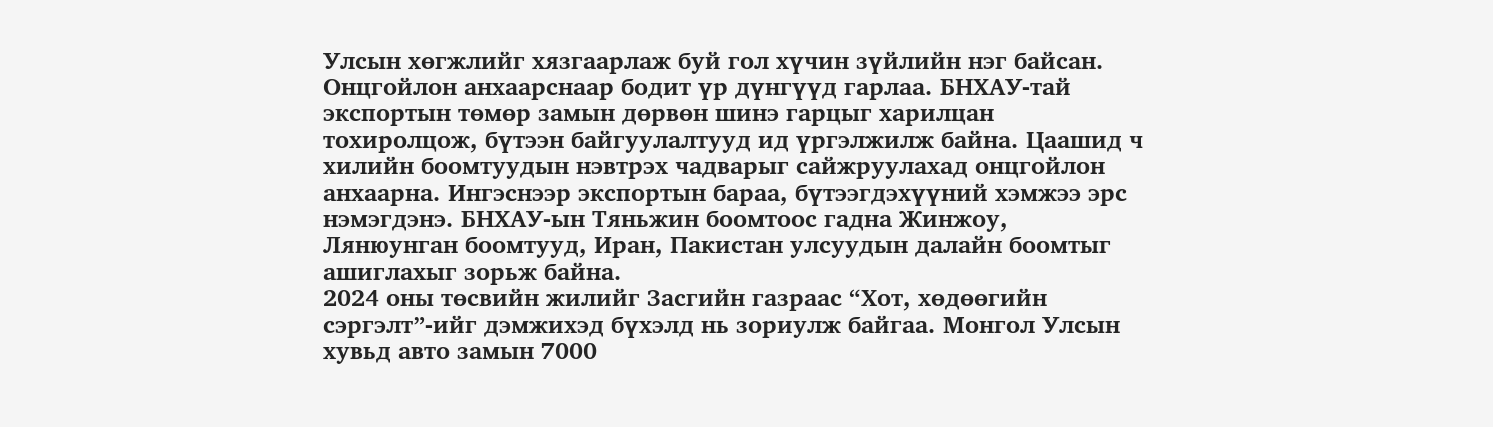Улсын хөгжлийг хязгаарлаж буй гол хүчин зүйлийн нэг байсан. Онцгойлон анхаарснаар бодит үр дүнгүүд гарлаа. БНХАУ-тай экспортын төмөр замын дөрвөн шинэ гарцыг харилцан тохиролцож, бүтээн байгуулалтууд ид үргэлжилж байна. Цаашид ч хилийн боомтуудын нэвтрэх чадварыг сайжруулахад онцгойлон анхаарна. Ингэснээр экспортын бараа, бүтээгдэхүүний хэмжээ эрс нэмэгдэнэ. БНХАУ-ын Тяньжин боомтоос гадна Жинжоу, Лянюунган боомтууд, Иран, Пакистан улсуудын далайн боомтыг ашиглахыг зорьж байна.
2024 оны төсвийн жилийг Засгийн газраас “Хот, хөдөөгийн сэргэлт”-ийг дэмжихэд бүхэлд нь зориулж байгаа. Монгол Улсын хувьд авто замын 7000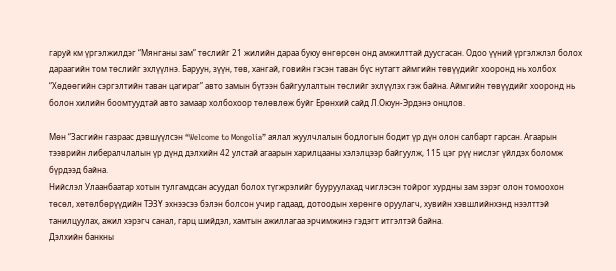гаруй км үргэлжилдэг “Мянганы зам” төслийг 21 жилийн дараа буюу өнгөрсөн онд амжилттай дуусгасан. Одоо үүний үргэлжлэл болох дараагийн том төслийг эхлүүлнэ. Баруун, зүүн, төв, хангай, говийн гэсэн таван бүс нутагт аймгийн төвүүдийг хооронд нь холбох “Хөдөөгийн сэргэлтийн таван цагираг” авто замын бүтээн байгуулалтын төслийг эхлүүлэх гэж байна. Аймгийн төвүүдийг хооронд нь болон хилийн боомтуудтай авто замаар холбохоор төлөвлөж буйг Ерөнхий сайд Л.Оюун-Эрдэнэ онцлов.

Мөн “Засгийн газраас дэвшүүлсэн “Welcome to Mongolia” аялал жуулчлалын бодлогын бодит үр дүн олон салбарт гарсан. Агаарын тээврийн либералчлалын үр дүнд дэлхийн 42 улстай агаарын харилцааны хэлэлцээр байгуулж, 115 цэг рүү нислэг үйлдэх боломж бүрдээд байна.
Нийслэл Улаанбаатар хотын тулгамдсан асуудал болох түгжрэлийг бууруулахад чиглэсэн тойрог хурдны зам зэрэг олон томоохон төсөл, хөтөлбөрүүдийн ТЭЗҮ эхнээсээ бэлэн болсон учир гадаад, дотоодын хөрөнгө оруулагч, хувийн хэвшлийнхэнд нээлттэй танилцуулах, ажил хэрэгч санал, гарц шийдэл, хамтын ажиллагаа эрчимжинэ гэдэгт итгэлтэй байна.
Дэлхийн банкны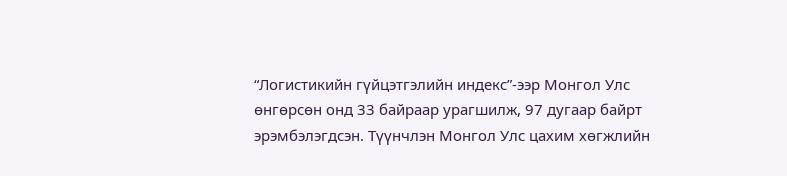“Логистикийн гүйцэтгэлийн индекс”-ээр Монгол Улс өнгөрсөн онд 33 байраар урагшилж, 97 дугаар байрт эрэмбэлэгдсэн. Түүнчлэн Монгол Улс цахим хөгжлийн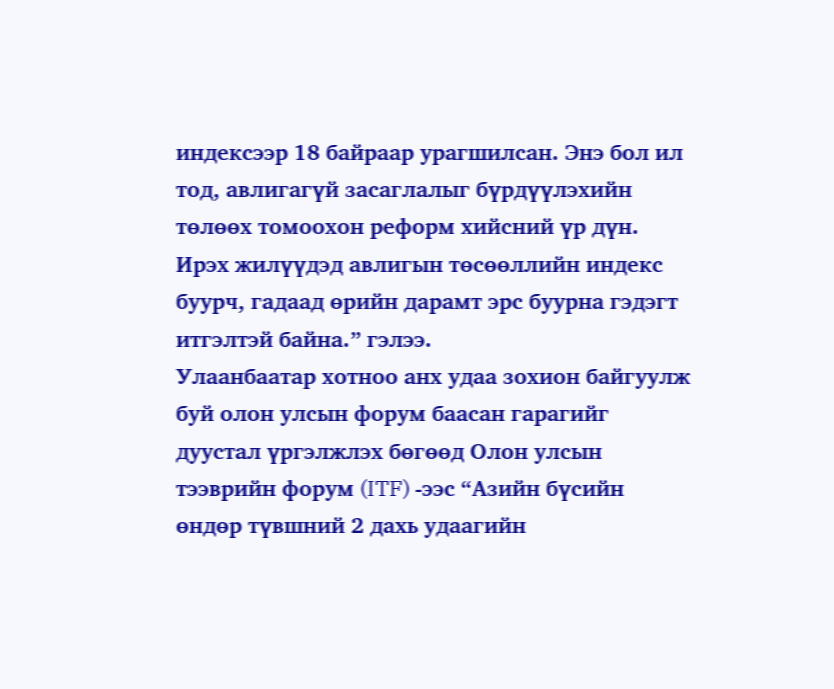индексээр 18 байраар урагшилсан. Энэ бол ил тод, авлигагүй засаглалыг бүрдүүлэхийн төлөөх томоохон реформ хийсний үр дүн. Ирэх жилүүдэд авлигын төсөөллийн индекс буурч, гадаад өрийн дарамт эрс буурна гэдэгт итгэлтэй байна.” гэлээ.
Улаанбаатар хотноо анх удаа зохион байгуулж буй олон улсын форум баасан гарагийг дуустал үргэлжлэх бөгөөд Олон улсын тээврийн форум (ITF) -ээс “Азийн бүсийн өндөр түвшний 2 дахь удаагийн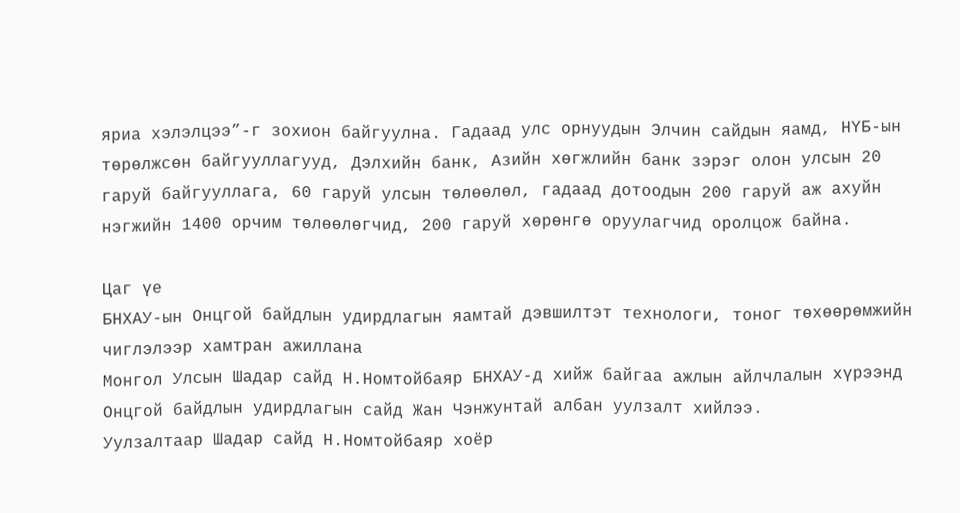яриа хэлэлцээ”-г зохион байгуулна. Гадаад улс орнуудын Элчин сайдын яамд, НҮБ-ын төрөлжсөн байгууллагууд, Дэлхийн банк, Азийн хөгжлийн банк зэрэг олон улсын 20 гаруй байгууллага, 60 гаруй улсын төлөөлөл, гадаад дотоодын 200 гаруй аж ахуйн нэгжийн 1400 орчим төлөөлөгчид, 200 гаруй хөрөнгө оруулагчид оролцож байна.

Цаг үе
БНХАУ-ын Онцгой байдлын удирдлагын яамтай дэвшилтэт технологи, тоног төхөөрөмжийн чиглэлээр хамтран ажиллана
Монгол Улсын Шадар сайд Н.Номтойбаяр БНХАУ-д хийж байгаа ажлын айлчлалын хүрээнд Онцгой байдлын удирдлагын сайд Жан Чэнжунтай албан уулзалт хийлээ.
Уулзалтаар Шадар сайд Н.Номтойбаяр хоёр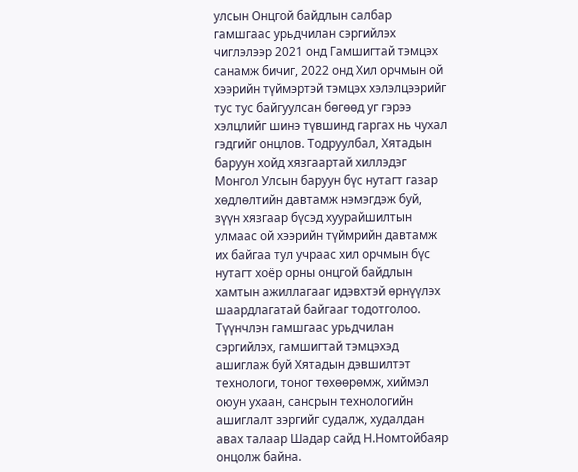улсын Онцгой байдлын салбар гамшгаас урьдчилан сэргийлэх чиглэлээр 2021 онд Гамшигтай тэмцэх санамж бичиг, 2022 онд Хил орчмын ой хээрийн түймэртэй тэмцэх хэлэлцээрийг тус тус байгуулсан бөгөөд уг гэрээ хэлцлийг шинэ түвшинд гаргах нь чухал гэдгийг онцлов. Тодруулбал, Хятадын баруун хойд хязгаартай хиллэдэг Монгол Улсын баруун бүс нутагт газар хөдлөлтийн давтамж нэмэгдэж буй, зүүн хязгаар бүсэд хуурайшилтын улмаас ой хээрийн түймрийн давтамж их байгаа тул учраас хил орчмын бүс нутагт хоёр орны онцгой байдлын хамтын ажиллагааг идэвхтэй өрнүүлэх шаардлагатай байгааг тодотголоо.
Түүнчлэн гамшгаас урьдчилан сэргийлэх, гамшигтай тэмцэхэд ашиглаж буй Хятадын дэвшилтэт технологи, тоног төхөөрөмж, хиймэл оюун ухаан, сансрын технологийн ашиглалт зэргийг судалж, худалдан авах талаар Шадар сайд Н.Номтойбаяр онцолж байна.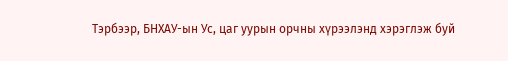Тэрбээр, БНХАУ-ын Ус, цаг уурын орчны хүрээлэнд хэрэглэж буй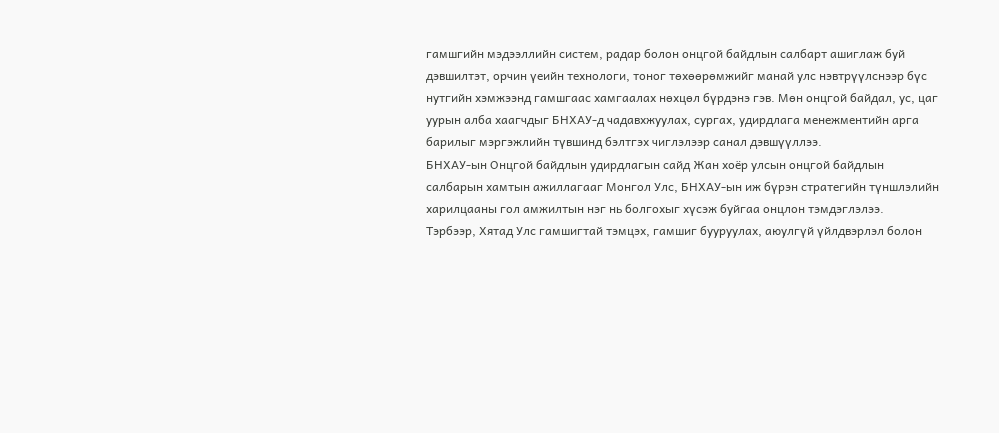гамшгийн мэдээллийн систем, радар болон онцгой байдлын салбарт ашиглаж буй дэвшилтэт, орчин үеийн технологи, тоног төхөөрөмжийг манай улс нэвтрүүлснээр бүс нутгийн хэмжээнд гамшгаас хамгаалах нөхцөл бүрдэнэ гэв. Мөн онцгой байдал, ус, цаг уурын алба хаагчдыг БНХАУ-д чадавхжуулах, сургах, удирдлага менежментийн арга барилыг мэргэжлийн түвшинд бэлтгэх чиглэлээр санал дэвшүүллээ.
БНХАУ-ын Онцгой байдлын удирдлагын сайд Жан хоёр улсын онцгой байдлын салбарын хамтын ажиллагааг Монгол Улс, БНХАУ-ын иж бүрэн стратегийн түншлэлийн харилцааны гол амжилтын нэг нь болгохыг хүсэж буйгаа онцлон тэмдэглэлээ.
Тэрбээр, Хятад Улс гамшигтай тэмцэх, гамшиг бууруулах, аюулгүй үйлдвэрлэл болон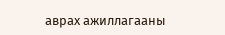аврах ажиллагааны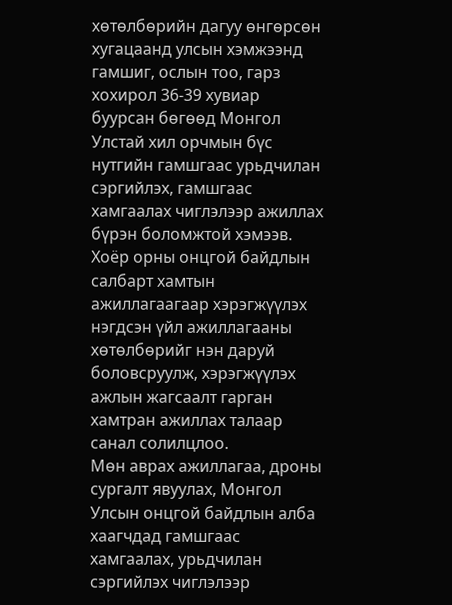хөтөлбөрийн дагуу өнгөрсөн хугацаанд улсын хэмжээнд гамшиг, ослын тоо, гарз хохирол 36-39 хувиар буурсан бөгөөд Монгол Улстай хил орчмын бүс нутгийн гамшгаас урьдчилан сэргийлэх, гамшгаас хамгаалах чиглэлээр ажиллах бүрэн боломжтой хэмээв.
Хоёр орны онцгой байдлын салбарт хамтын ажиллагаагаар хэрэгжүүлэх нэгдсэн үйл ажиллагааны хөтөлбөрийг нэн даруй боловсруулж, хэрэгжүүлэх ажлын жагсаалт гарган хамтран ажиллах талаар санал солилцлоо.
Мөн аврах ажиллагаа, дроны сургалт явуулах, Монгол Улсын онцгой байдлын алба хаагчдад гамшгаас хамгаалах, урьдчилан сэргийлэх чиглэлээр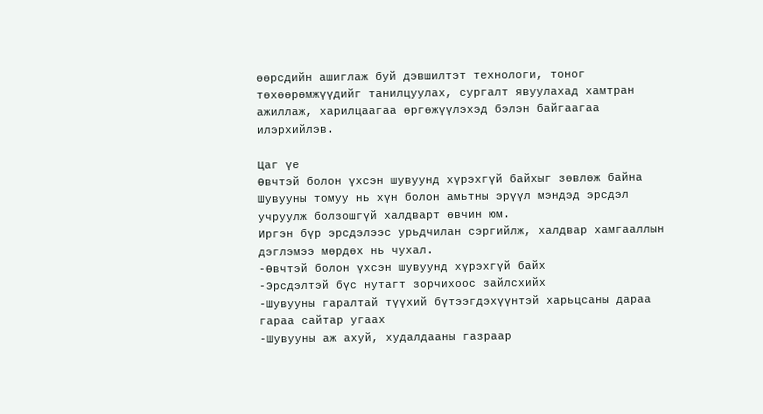өөрсдийн ашиглаж буй дэвшилтэт технологи, тоног төхөөрөмжүүдийг танилцуулах, сургалт явуулахад хамтран ажиллаж, харилцаагаа өргөжүүлэхэд бэлэн байгаагаа илэрхийлэв.

Цаг үе
Өвчтэй болон үхсэн шувуунд хүрэхгүй байхыг зөвлөж байна
Шувууны томуу нь хүн болон амьтны эрүүл мэндэд эрсдэл учруулж болзошгүй халдварт өвчин юм.
Иргэн бүр эрсдэлээс урьдчилан сэргийлж, халдвар хамгааллын дэглэмээ мөрдөх нь чухал.
-Өвчтэй болон үхсэн шувуунд хүрэхгүй байх
-Эрсдэлтэй бүс нутагт зорчихоос зайлсхийх
-Шувууны гаралтай түүхий бүтээгдэхүүнтэй харьцсаны дараа гараа сайтар угаах
-Шувууны аж ахуй, худалдааны газраар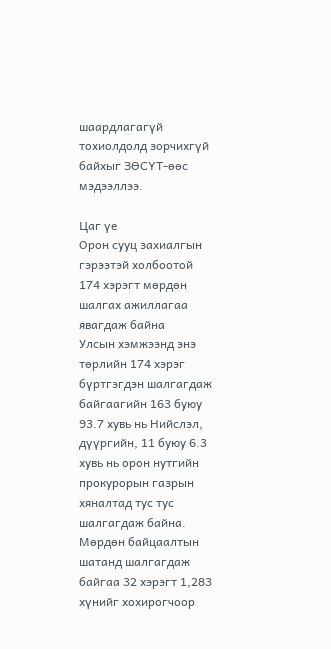шаардлагагүй тохиолдолд зорчихгүй байхыг ЗӨСҮТ-өөс мэдээллээ.

Цаг үе
Орон сууц захиалгын гэрээтэй холбоотой 174 хэрэгт мөрдөн шалгах ажиллагаа явагдаж байна
Улсын хэмжээнд энэ төрлийн 174 хэрэг бүртгэгдэн шалгагдаж байгаагийн 163 буюу 93.7 хувь нь Нийслэл, дүүргийн, 11 буюу 6.3 хувь нь орон нутгийн прокурорын газрын хяналтад тус тус шалгагдаж байна.
Мөрдөн байцаалтын шатанд шалгагдаж байгаа 32 хэрэгт 1,283 хүнийг хохирогчоор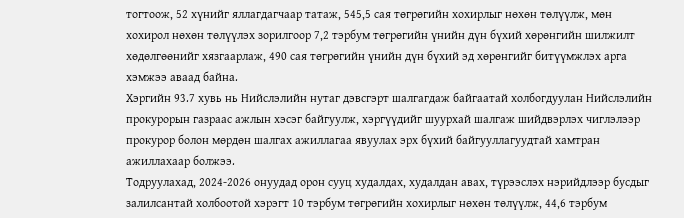тогтоож, 52 хүнийг яллагдагчаар татаж, 545,5 сая төгрөгийн хохирлыг нөхөн төлүүлж, мөн хохирол нөхөн төлүүлэх зорилгоор 7,2 тэрбум төгрөгийн үнийн дүн бүхий хөрөнгийн шилжилт хөдөлгөөнийг хязгаарлаж, 490 сая төгрөгийн үнийн дүн бүхий эд хөрөнгийг битүүмжлэх арга хэмжээ аваад байна.
Хэргийн 93.7 хувь нь Нийслэлийн нутаг дэвсгэрт шалгагдаж байгаатай холбогдуулан Нийслэлийн прокурорын газраас ажлын хэсэг байгуулж, хэргүүдийг шуурхай шалгаж шийдвэрлэх чиглэлээр прокурор болон мөрдөн шалгах ажиллагаа явуулах эрх бүхий байгууллагуудтай хамтран ажиллахаар болжээ.
Тодруулахад, 2024-2026 онуудад орон сууц худалдах, худалдан авах, түрээслэх нэрийдлээр бусдыг залилсантай холбоотой хэрэгт 10 тэрбум төгрөгийн хохирлыг нөхөн төлүүлж, 44,6 тэрбум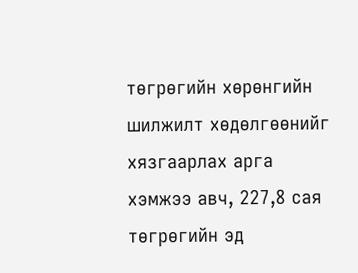төгрөгийн хөрөнгийн шилжилт хөдөлгөөнийг хязгаарлах арга хэмжээ авч, 227,8 сая төгрөгийн эд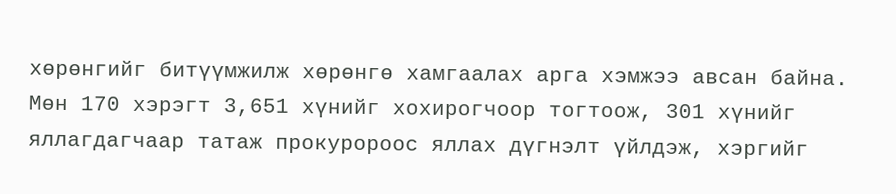хөрөнгийг битүүмжилж хөрөнгө хамгаалах арга хэмжээ авсан байна.
Мөн 170 хэрэгт 3,651 хүнийг хохирогчоор тогтоож, 301 хүнийг яллагдагчаар татаж прокуророос яллах дүгнэлт үйлдэж, хэргийг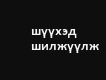шүүхэд шилжүүлж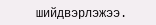шийдвэрлэжээ.